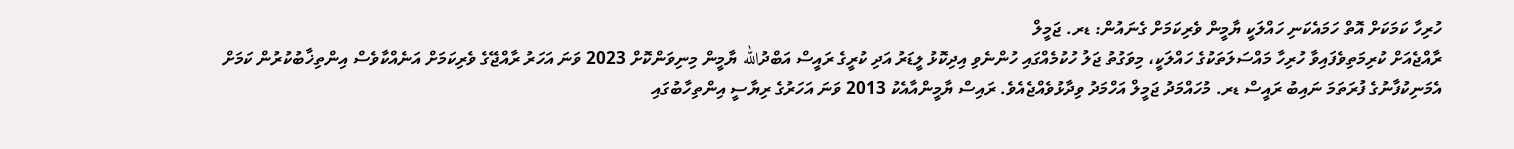ހުރިހާ ކަމަކަށް އޮތް ހަމައެކަނި ހައްލަކީ ޔާމީން ވެރިކަމަށް ގެނައުން: ޑރ. ޖަމީލް
ރާއްޖެއަށް ކުރިމަތިވެފައިވާ ހުރިހާ މައްސަލަތަކުގެ ހައްލަކީ، މިވަގުތު ޖަލު ހުކުމެއްގައި ހުންނެވި އިދިކޮޅު ލީޑަރު އަދި ކުރީގެ ރައީސް އަބްދުالله ޔާމީން މިނިވަންކޮށް 2023 ވަނަ އަހަރު ރާއްޖޭގެ ވެރިކަމަށް އަނެއްކާވެސް އިންތިޚާބުކުރުން ކަމަށް އެމަނިކުފާނުގެ ފުރަތަމަ ނައިބު ރައީސް ޑރ. މުހައްމަދު ޖަމީލް އަހްމަދު ވިދާޅުވެއްޖެއެވެ. ރައިސް ޔާމީންއާއެކު 2013 ވަނަ އަހަރުގެ ރިޔާސީ އިންތިހާބުގައި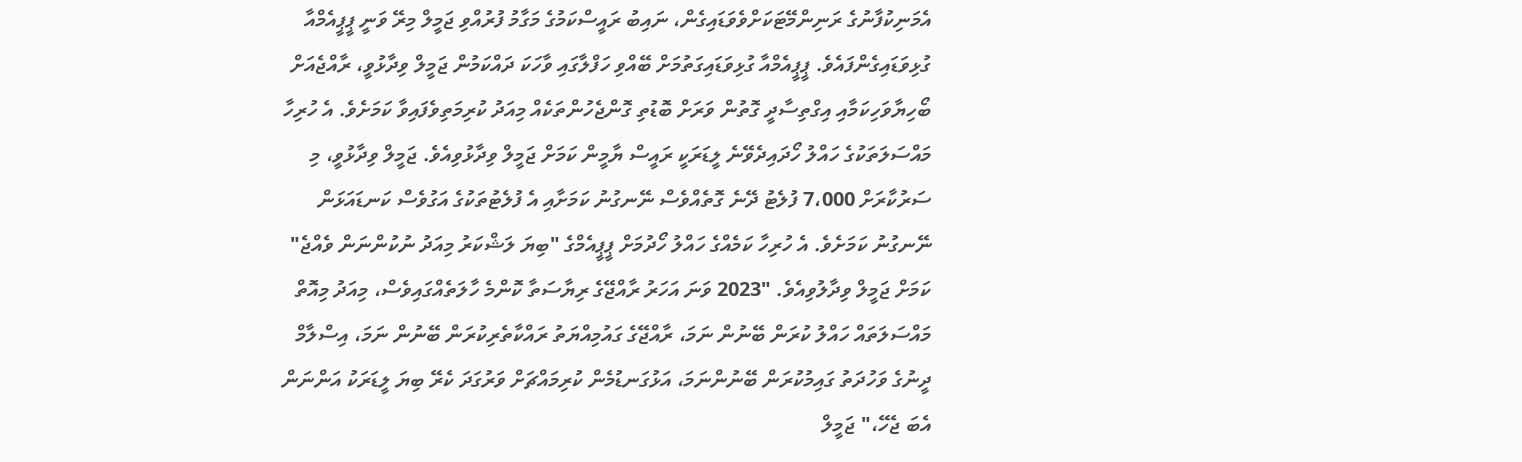އެމަނިކުފާނުގެ ރަނިންމޭޓަކަށްވެވަޑައިގެން، ނައިބު ރައީސްކަމުގެ މަގާމު ފުރުއްވި ޖަމީލް މިރޭ ވަނީ ޕީޕީއެމްއާ ގުޅިވަޑައިގެންފައެވެ. ޕީޕީއެމްއާ ގުޅިވަޑައިގަތުމަށް ބޭއްވި ހަފްލާގައި ވާހަކަ ދައްކަމުން ޖަމީލް ވިދާޅުވީ، ރާއްޖެއަށް ބޯހިޔާވަހިކަމާއި އިގްތިސާދީ ގޮތުން ވަރަށް ބޮޑުތި ގޮންޖެހުންތަކެއް މިއަދު ކުރިމަތިވެފައިވާ ކަމަށެވެ. އެ ހުރިހާ މައްސަލަތަކުގެ ހައްލު ހޯދައިދެވޭނެ ލީޑަރަކީ ރައީސް ޔާމީން ކަމަށް ޖަމީލް ވިދާޅުވިއެވެ. ޖަމީލް ވިދާޅުވީ، މި ސަރުކާރަށް 7،000 ފުލެޓު ދޭނެ ގޮތެއްވެސް ނޭނގުނު ކަމަށާއި އެ ފުލެޓުތަކުގެ އަގުވެސް ކަނޑައަޅަން ނޭނގުނު ކަމަށެވެ. އެ ހުރިހާ ކަމެއްގެ ހައްލު ހޯދުމަށް ޕީޕީއެމްގެ "ބިޔަ ލަޝްކަރު މިއަދު ނުކުންނަން ވެއްޖެ" ކަމަށް ޖަމީލް ވިދާލުވިއެވެ. "2023 ވަނަ އަހަރު ރާއްޖޭގެ ރިޔާސަތާ ކޮންމެ ހާލަތެއްގައިވެސް، މިއަދު މިއޮތް މައްސަލަތައް ހައްލު ކުރަން ބޭނުން ނަމަ، ރާއްޖޭގެ ގައުމިއްޔަތު ރައްކާތެރިކުރަން ބޭނުން ނަމަ، އިސްލާމް ދީނުގެ ވަހުދަތު ގައިމުކުރަން ބޭނުންނަމަ، އަޅުގަނޑުމެން ކުރިމައްޗަށް ވަރުގަދަ ކެރޭ ބިޔަ ލީޑަރަކު އަންނަން އެބަ ޖެހޭ،" ޖަމީލް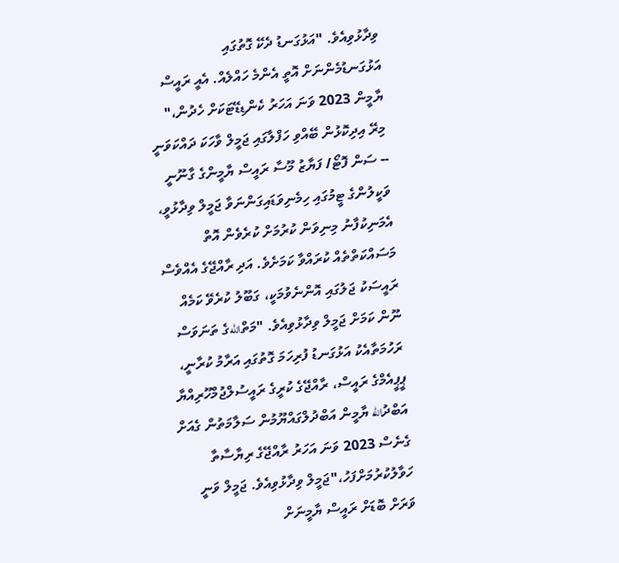ވިދާޅުވިއެވެ. "އަޅުގަނޑު ދެކޭ ގޮތުގައި އަޅުގަނޑުމެންނަށް އޮތީ އެންމެ ހައްލެއް. އެއީ ރައީސް ޔާމީން 2023 ވަނަ އަހަރު ކެންޑިޑޭޓަކަށް ހެދުން،" މިރޭ އިދިކޮޅުން ބޭއްވި ހަފްލާގައި ޖަމީލް ވާހަކަ ދައްކަވަނީ -- ސަން ފޮޓޯ/ ފަޔާޒު މޫސާ ރައީސް ޔާމީންގެ ގާނޫނީ ވަކީލުންގެ ޓީމުގައި ހިމެނިވަޑައިގަންނަވާ ޖަމީލް ވިދާޅުވީ، އެމަނިކުފާނު މިނިވަން ކުރުމަށް ކުރެވެން އޮތް މަސައްކަތްތެއް ކުރައްވާ ކަމަށެވެ. އަދި ރާއްޖޭގެ އެއްވެސް ރައީސަކު ޖަލުގައި އޮންނެވުމަކީ، ގަބޫލު ކުރެވޭ ކަމެއް ނޫން ކަމަށް ޖަމީލް ވިދާޅުވިއެވެ. "މަތްاللهގެ ތަނަވަސް ރަހުމަތާއެކު އަޅުގަނޑު ފުރިހަމަ ގޮތުގައި އަރާމު ކުރާނީ، ޕީޕީއެމްގެ ރައީސް، ރާއްޖޭގެ ކުރީގެ ރައީސުލްޖުމްހޫރިއްޔާ އަބްދުالله ޔާމީން އަބްދުލްގައްޔޫމުން ސަލާމަތުން ގެއަށް ގެނެސް 2023 ވަނަ އަހަރު ރާއްޖޭގެ ރިޔާސާތާ ހަވާލުކުރުމަށްފަހު،"ޖަމީލް ވިދާޅުވިއެވެ. ޖަމީލް ވަނީ ވަރަށް ބޮޑަށް ރައީސް ޔާމީނަށް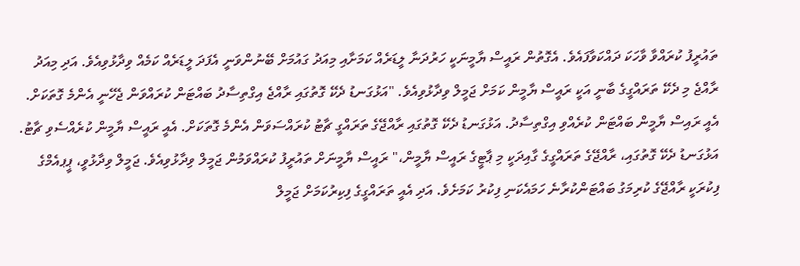ތައުރީފު ކުރައްވާ ވާހަކަ ދައްކަވާފައެވެ. އެގޮތުން ރައީސް ޔާމީނަކީ ހަރުދަނާ ލީޑަރެއް ކަމަށާއި މިއަދު ގައުމަށް ބޭނުންވަނީ އެފަދަ ލީޑަރެއް ކަމެއް ވިދާޅުވިއެވެ. އަދި މިއަދު ރާއްޖެ މި ދެކޭ ތަރައްގީގެ ބާނީ އަކީ ރައީސް ޔާމީން ކަމަށް ޖަމީލް ވިދާޅުވިއެވެ. "އަޅުގަނޑު ދެކޭ ގޮތުގައި ރާއްޖެ އިގްތިސާދު ބައްޓަން ކުރައްވަން ޖެހޭނީ އެންމެ ގޮތަކަށް. އެއީ ރައިސް ޔާމީން ބައްޓަން ކުރެއްވި އިގްތިސާދު. އަޅުގަނޑު ދެކޭ ގޮތުގައި ރާއްޖޭގެ ތަރައްގީ ޗާޓު ކުރައްސަވަން އެންމެ ގޮތަކަށް. އެއީ ރައީސް ޔާމީން ކުރެއްސެވި ޗާޓު. އަޅުގަނޑު ދެކޭ ގޮތުގައި، ރާއްޖޭގެ ތަރައްގީގެ ގާއިދަކީ މި ޕާޓީގެ ރައީސް ޔާމީން،" ރައީސް ޔާމީނަށް ތައުރީފު ކުރައްވަމުން ޖަމީލް ވިދާޅުވިއެވެ. ޖަމީލް ވިދާޅުވީ، ޕީޕއެމްގެ ފިކުރަކީ ރާއްޖޭގެ ކުރިމަގު ބައްޓަންކުރާނެ ހަމައެކަނި ފިކުރު ކަމަށެވެ. އަދި އެއީ ތަރައްގީގެ ފިކިރުކަމަށް ޖަމީލް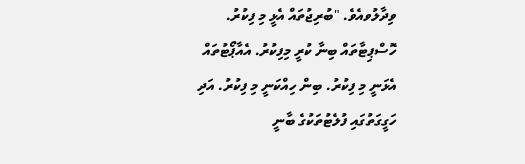ވިދާލުވއެވެ. "ބުރިޖުތައް އެޅީ މި ފިކުރު. ހޮސްޕިޓާތައް ބިނާ ކުރީ މިފިކުރު. އެއާޕޯޓުތައް އެޅަނީ މި ފިކުރު. ބިން ހިއްކަނީ މި ފިކުރު. އަދި ހަގީގަތުގައި ފުލެޓުތަކުގެ ބާނީ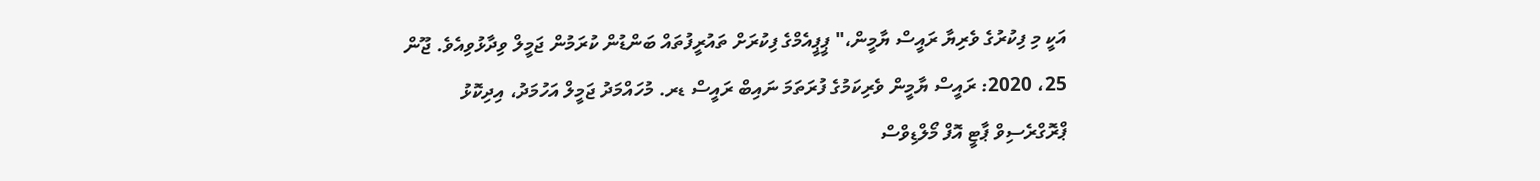އަކީ މި ފިކުރުގެ ވެރިޔާ ރައީސް ޔާމީން،" ޕީޕީއެމްގެ ފިކުރަށް ތައުރީފުތައް ބަންޑުން ކުރަމުން ޖަމީލް ވިދާޅުވިއެވެ. ޖޫން 25، 2020: ރައީސް ޔާމީން ވެރިކަމުގެ ފުރަތަމަ ނައިބް ރައީސް ޑރ. މުހައްމަދު ޖަމީލް އަހުމަދު، އިދިކޮޅު ޕްރޮގްރެސިވް ޕާޓީ އޮފް މޯލްޑިވްސް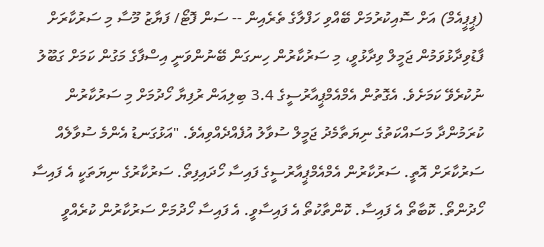(ޕީޕީއެމް) އަށް ސޮއިކުރުމަށް ބޭއްވި ހަފްލާގެ ތެރެއިން -- ސަން ފޮޓޯ/ ފަޔާޒު މޫސާ މި ސަރުކާރަށް ފާޑުވިދާޅުވަމުން ޖަމީލް ވިދާޅުވީ، މި ސަރުކާރުން ހިނގަން ބޭނުންވަނީ އިސްފާގެ މަގުން ކަމަށް ގަބޫލު ނުކުރެވޭ ކަމަށެވެ. އެގޮތުން އެމްއެމްޕީއާރުސީގެ 3.4 ބިލިއަން ރުފިޔާ ހޯދުމަށް މި ސަރުކާރުން ކުރަމުންދާ މަސައްކަތުގެ ނިޔަތާމެދު ޖަމީލް ސުވާލު އުފެއްދެއްވިއެވެ. "އަޅުގަނޑު އެންމެ ސުވާލެއް ސަރުކާރަށް އޮތީ. ސަރުކާރުން އެމްއެމްޕީއާރުސީގެ ފައިސާ ހޯދައިފިތޯ. ސަރުކާރުގެ ނިޔަތަކީ އެ ފައިސާ ހޯދުންތޯ. ކޮބާތޯ އެ ފައިސާ. ކޮންތާކުތޯ އެ ފައިސާވީ. އެ ފައިސާ ހޯދުމަށް ސަރުކާރުން ކުރެއްވީ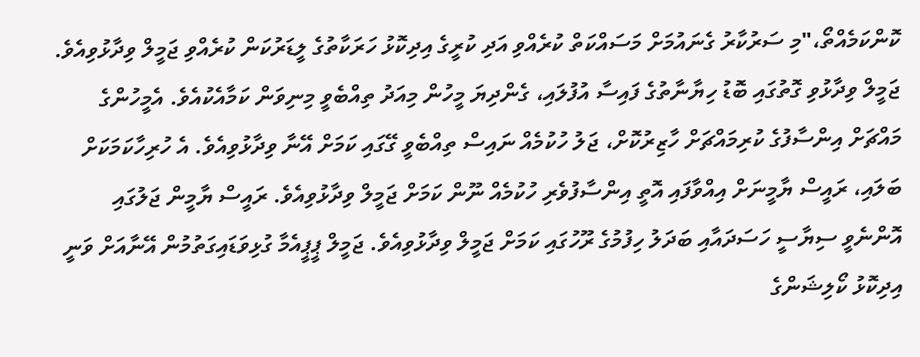ކޮންކަމެއްތޯ،"މި ސަރުކާރު ގެނައުމަށް މަސައްކަތް ކުރެއްވި އަދި ކުރީގެ އިދިކޮޅު ހަރަކާތުގެ ލީޑަރުކަން ކުރެއްވި ޖަމީލް ވިދާޅުވިއެވެ. ޖަމީލް ވިދާޅުވި ގޮތުގައި ބޮޑު ހިޔާނާތުގެ ފައިސާ އުފުލައި، ގެންދިޔަ މީހުން މިއަދު ތިއްބެވީ މިނިވަން ކަމާއެކުއެވެ. އެމީހުންގެ މައްޗަށް އިންސާފުގެ ކުރިމައްޗަށް ހާޒިރުކޮށް، ޖަލު ހުކުމެއް ނައިސް ތިއްބެވީ ގޭގައި ކަމަށް އޭނާ ވިދާޅުވިއެވެ. އެ ހުރިހާކަމަކަށް ބަލައި، ރައީސް ޔާމީނަށް އިއްވާފައި އޮތީ އިންސާފުވެރި ހުކުމެއް ނޫން ކަމަށް ޖަމީލް ވިދާޅުވިއެވެ. ރައީސް ޔާމީން ޖަލުގައި އޮންނެވީ ސިޔާސީ ހަސަދައާއި ބަދަލު ހިފުމުގެ ރޫހުގައި ކަމަށް ޖަމީލް ވިދާޅުވިއެވެ. ޖަމީލް ޕީޕީއެމާ ގުޅިވަޑައިގަތުމުން އޭނާއަށް ވަނީ އިދިކޮޅު ކޯލިޝަންގެ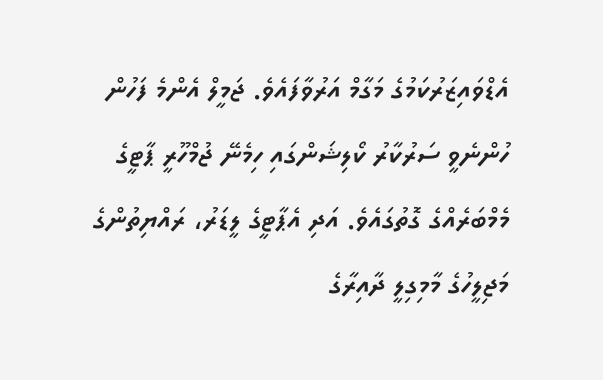އެޑްވައިޒަރުކަމުގެ މަގާމް އަރުވާފައެވެ. ޖަމީލް އެންމެ ފަހުން ހުންނެވީ ސަރުކާރު ކޯލިޝަންގައި ހިމެނޭ ޖުމްހޫރީ ޕާޓީގެ މެމްބަރެއްގެ ގޮތުގައެވެ. އަދި އެޕާޓީގެ ލީޑަރު، ރައްޔިތުންގެ މަޖިލީހުގެ މާމިގިލީ ދާއިރާގެ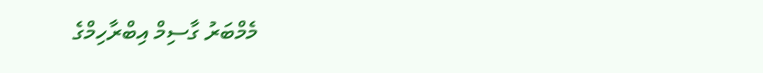މެމްބަރު ގާސިމް އިބްރާހިމްގެ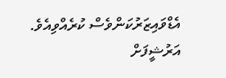އެޑްވައިޒަރުކަންވެސް ކުރެއްވިއެވެ.
އަރުޝީފަށް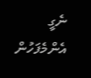ނެގީ
އެންމެފަހުން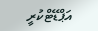އަޕްޑޭޓްކުރީ